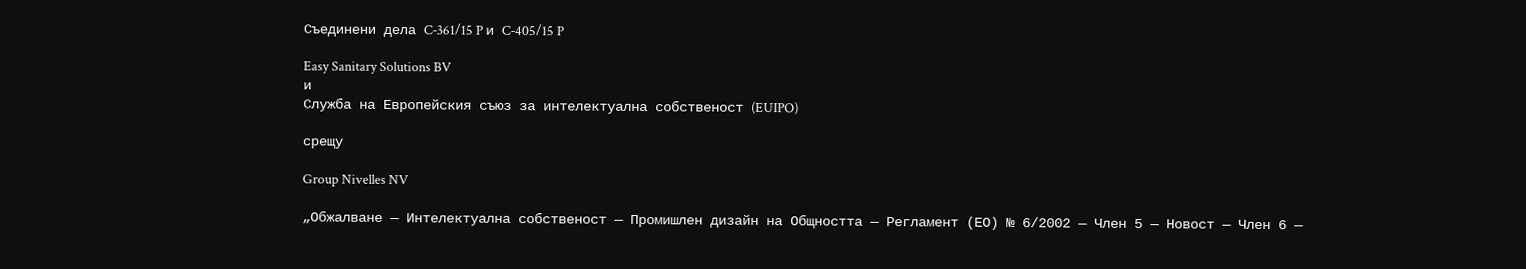Съединени дела C‑361/15 P и C‑405/15 P

Easy Sanitary Solutions BV
и
Служба на Европейския съюз за интелектуална собственост (EUIPO)

срещу

Group Nivelles NV

„Обжалване — Интелектуална собственост — Промишлен дизайн на Общността — Регламент (ЕО) № 6/2002 — Член 5 — Новост — Член 6 —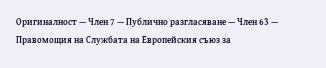Оригиналност — Член 7 — Публично разгласяване — Член 63 — Правомощия на Службата на Европейския съюз за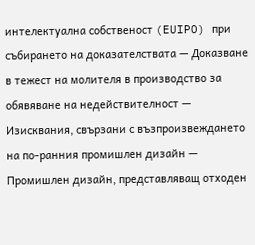интелектуална собственост (EUIPO) при събирането на доказателствата — Доказване в тежест на молителя в производство за обявяване на недействителност — Изисквания, свързани с възпроизвеждането на по-ранния промишлен дизайн — Промишлен дизайн, представляващ отходен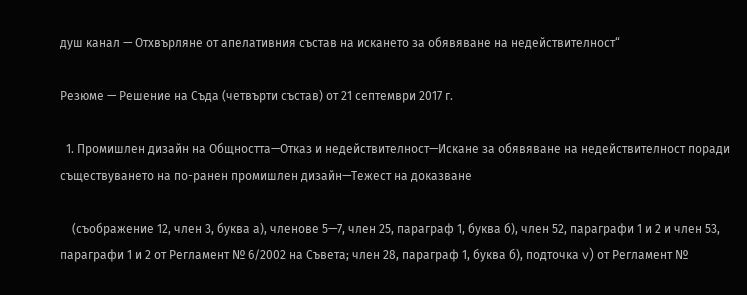душ канал — Отхвърляне от апелативния състав на искането за обявяване на недействителност“

Резюме — Решение на Съда (четвърти състав) от 21 септември 2017 г.

  1. Промишлен дизайн на Общността—Отказ и недействителност—Искане за обявяване на недействителност поради съществуването на по-ранен промишлен дизайн—Тежест на доказване

    (съображение 12, член 3, буква а), членове 5—7, член 25, параграф 1, буква б), член 52, параграфи 1 и 2 и член 53, параграфи 1 и 2 от Регламент № 6/2002 на Съвета; член 28, параграф 1, буква б), подточка v) от Регламент №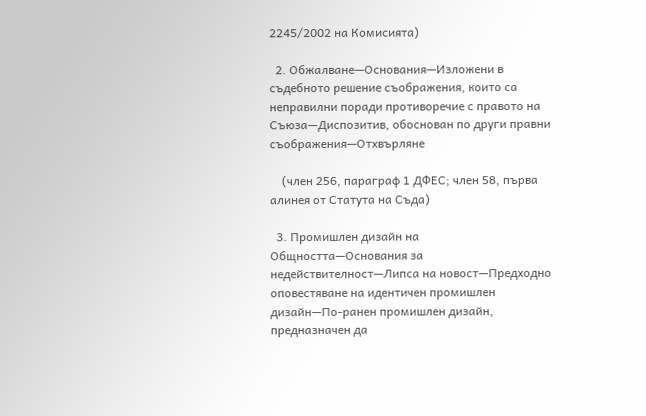2245/2002 на Комисията)

  2. Обжалване—Основания—Изложени в съдебното решение съображения, които са неправилни поради противоречие с правото на Съюза—Диспозитив, обоснован по други правни съображения—Отхвърляне

    (член 256, параграф 1 ДФЕС; член 58, първа алинея от Статута на Съда)

  3. Промишлен дизайн на Общността—Основания за недействителност—Липса на новост—Предходно оповестяване на идентичен промишлен дизайн—По-ранен промишлен дизайн, предназначен да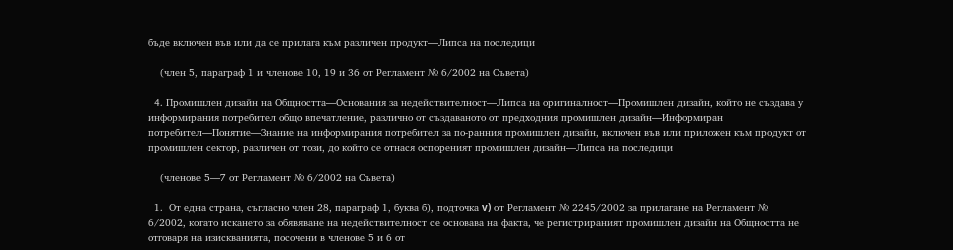бъде включен във или да се прилага към различен продукт—Липса на последици

    (член 5, параграф 1 и членове 10, 19 и 36 от Регламент № 6/2002 на Съвета)

  4. Промишлен дизайн на Общността—Основания за недействителност—Липса на оригиналност—Промишлен дизайн, който не създава у информирания потребител общо впечатление, различно от създаваното от предходния промишлен дизайн—Информиран потребител—Понятие—Знание на информирания потребител за по-ранния промишлен дизайн, включен във или приложен към продукт от промишлен сектор, различен от този, до който се отнася оспореният промишлен дизайн—Липса на последици

    (членове 5—7 от Регламент № 6/2002 на Съвета)

  1.  От една страна, съгласно член 28, параграф 1, буква б), подточка v) от Регламент № 2245/2002 за прилагане на Регламент № 6/2002, когато искането за обявяване на недействителност се основава на факта, че регистрираният промишлен дизайн на Общността не отговаря на изискванията, посочени в членове 5 и 6 от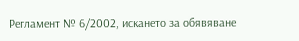Регламент № 6/2002, искането за обявяване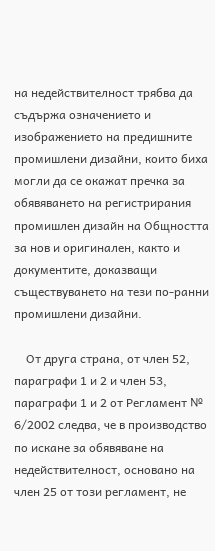на недействителност трябва да съдържа означението и изображението на предишните промишлени дизайни, които биха могли да се окажат пречка за обявяването на регистрирания промишлен дизайн на Общността за нов и оригинален, както и документите, доказващи съществуването на тези по-ранни промишлени дизайни.

    От друга страна, от член 52, параграфи 1 и 2 и член 53, параграфи 1 и 2 от Регламент № 6/2002 следва, че в производство по искане за обявяване на недействителност, основано на член 25 от този регламент, не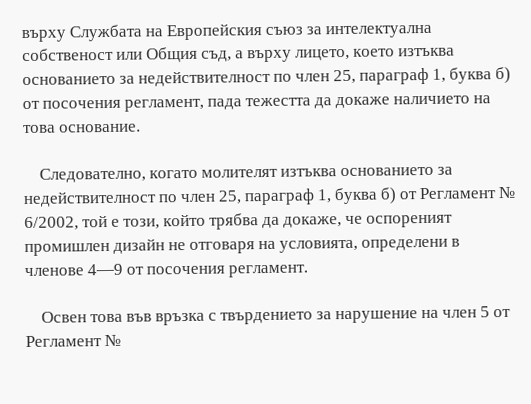върху Службата на Европейския съюз за интелектуална собственост или Общия съд, а върху лицето, което изтъква основанието за недействителност по член 25, параграф 1, буква б) от посочения регламент, пада тежестта да докаже наличието на това основание.

    Следователно, когато молителят изтъква основанието за недействителност по член 25, параграф 1, буква б) от Регламент № 6/2002, той е този, който трябва да докаже, че оспореният промишлен дизайн не отговаря на условията, определени в членове 4—9 от посочения регламент.

    Освен това във връзка с твърдението за нарушение на член 5 от Регламент №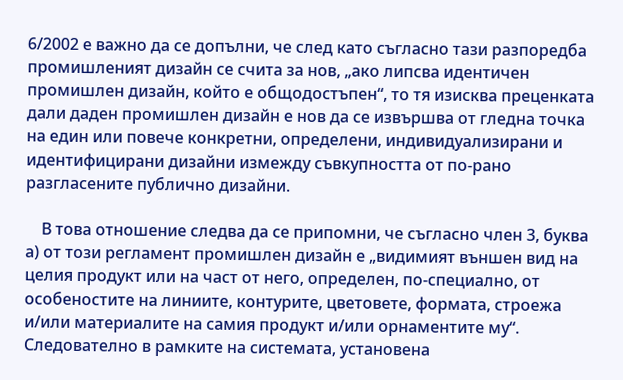6/2002 е важно да се допълни, че след като съгласно тази разпоредба промишленият дизайн се счита за нов, „ако липсва идентичен промишлен дизайн, който е общодостъпен“, то тя изисква преценката дали даден промишлен дизайн е нов да се извършва от гледна точка на един или повече конкретни, определени, индивидуализирани и идентифицирани дизайни измежду съвкупността от по-рано разгласените публично дизайни.

    В това отношение следва да се припомни, че съгласно член 3, буква а) от този регламент промишлен дизайн е „видимият външен вид на целия продукт или на част от него, определен, по-специално, от особеностите на линиите, контурите, цветовете, формата, строежа и/или материалите на самия продукт и/или орнаментите му“. Следователно в рамките на системата, установена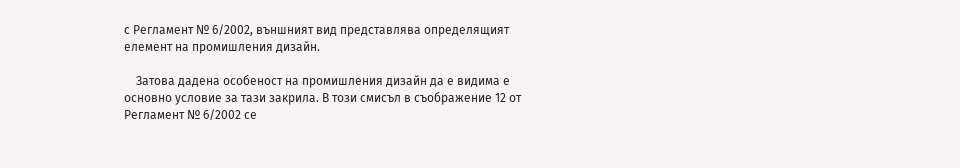с Регламент № 6/2002, външният вид представлява определящият елемент на промишления дизайн.

    Затова дадена особеност на промишления дизайн да е видима е основно условие за тази закрила. В този смисъл в съображение 12 от Регламент № 6/2002 се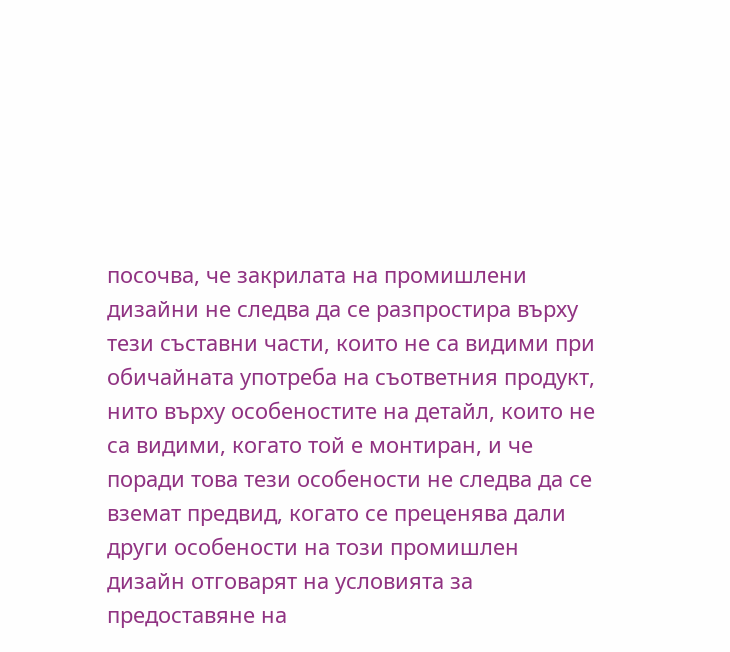посочва, че закрилата на промишлени дизайни не следва да се разпростира върху тези съставни части, които не са видими при обичайната употреба на съответния продукт, нито върху особеностите на детайл, които не са видими, когато той е монтиран, и че поради това тези особености не следва да се вземат предвид, когато се преценява дали други особености на този промишлен дизайн отговарят на условията за предоставяне на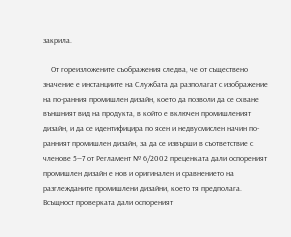закрила.

    От гореизложените съображения следва, че от съществено значение е инстанциите на Службата да разполагат с изображение на по-ранния промишлен дизайн, което да позволи да се схване външният вид на продукта, в който е включен промишленият дизайн, и да се идентифицира по ясен и недвусмислен начин по-ранният промишлен дизайн, за да се извърши в съответствие с членове 5—7 от Регламент № 6/2002 преценката дали оспореният промишлен дизайн е нов и оригинален и сравнението на разглежданите промишлени дизайни, което тя предполага. Всъщност проверката дали оспореният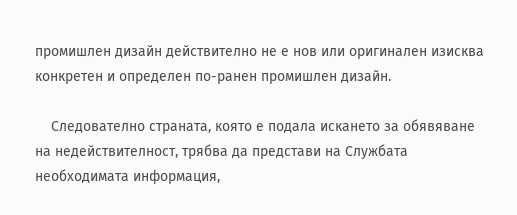промишлен дизайн действително не е нов или оригинален изисква конкретен и определен по-ранен промишлен дизайн.

    Следователно страната, която е подала искането за обявяване на недействителност, трябва да представи на Службата необходимата информация,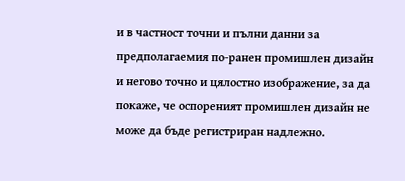и в частност точни и пълни данни за предполагаемия по-ранен промишлен дизайн и негово точно и цялостно изображение, за да покаже, че оспореният промишлен дизайн не може да бъде регистриран надлежно.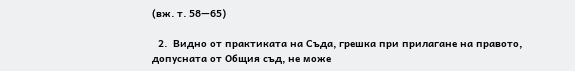(вж. т. 58—65)

  2.  Видно от практиката на Съда, грешка при прилагане на правото, допусната от Общия съд, не може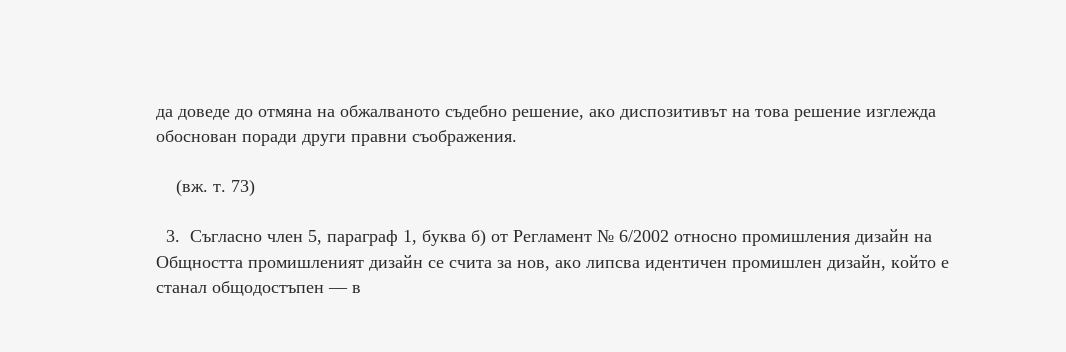да доведе до отмяна на обжалваното съдебно решение, ако диспозитивът на това решение изглежда обоснован поради други правни съображения.

    (вж. т. 73)

  3.  Съгласно член 5, параграф 1, буква б) от Регламент № 6/2002 относно промишления дизайн на Общността промишленият дизайн се счита за нов, ако липсва идентичен промишлен дизайн, който е станал общодостъпен — в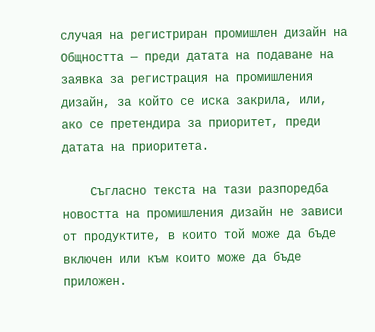случая на регистриран промишлен дизайн на Общността — преди датата на подаване на заявка за регистрация на промишления дизайн, за който се иска закрила, или, ако се претендира за приоритет, преди датата на приоритета.

    Съгласно текста на тази разпоредба новостта на промишления дизайн не зависи от продуктите, в които той може да бъде включен или към които може да бъде приложен.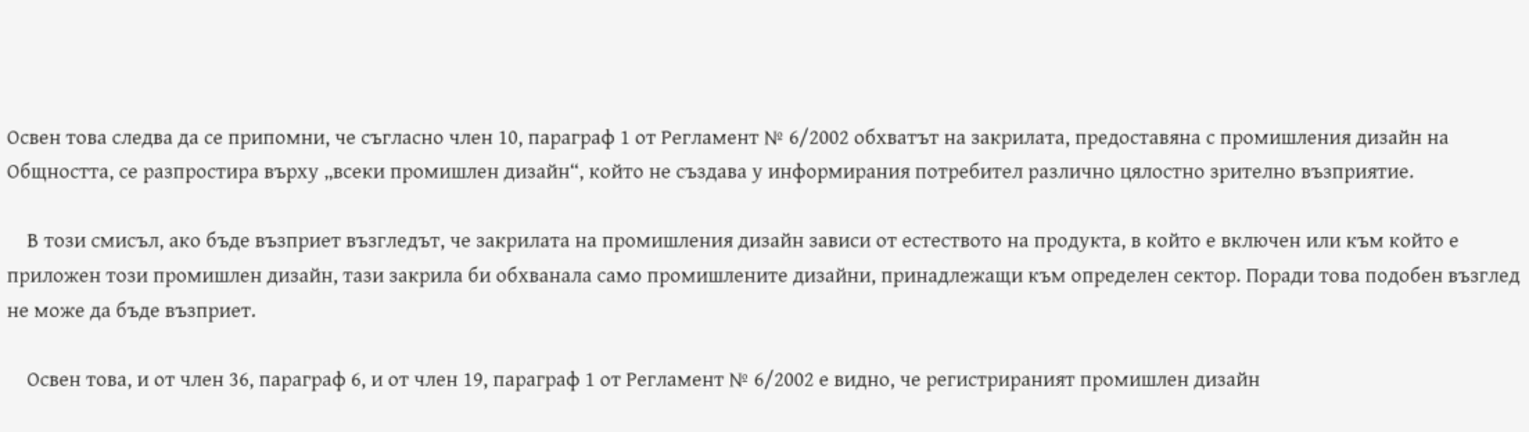Освен това следва да се припомни, че съгласно член 10, параграф 1 от Регламент № 6/2002 обхватът на закрилата, предоставяна с промишления дизайн на Общността, се разпростира върху „всеки промишлен дизайн“, който не създава у информирания потребител различно цялостно зрително възприятие.

    В този смисъл, ако бъде възприет възгледът, че закрилата на промишления дизайн зависи от естеството на продукта, в който е включен или към който е приложен този промишлен дизайн, тази закрила би обхванала само промишлените дизайни, принадлежащи към определен сектор. Поради това подобен възглед не може да бъде възприет.

    Освен това, и от член 36, параграф 6, и от член 19, параграф 1 от Регламент № 6/2002 е видно, че регистрираният промишлен дизайн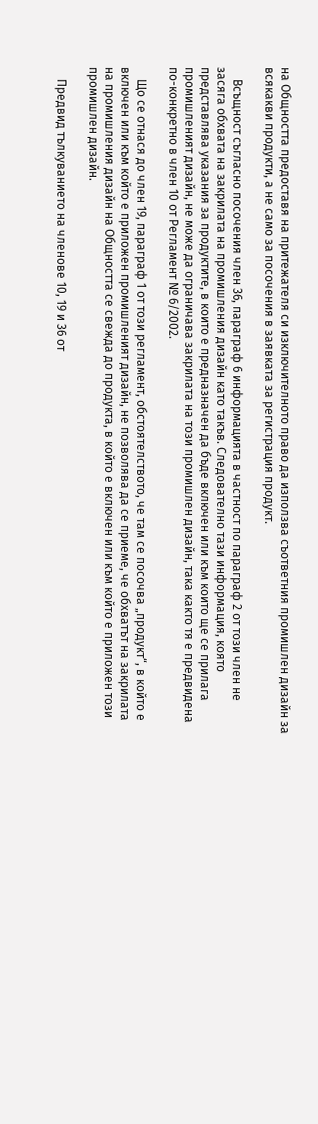на Общността предоставя на притежателя си изключителното право да използва съответния промишлен дизайн за всякакви продукти, а не само за посочения в заявката за регистрация продукт.

    Всъщност съгласно посочения член 36, параграф 6 информацията в частност по параграф 2 от този член не засяга обхвата на закрилата на промишления дизайн като такъв. Следователно тази информация, която представлява указания за продуктите, в които е предназначен да бъде включен или към които ще се прилага промишленият дизайн, не може да ограничава закрилата на този промишлен дизайн, така както тя е предвидена по-конкретно в член 10 от Регламент № 6/2002.

    Що се отнася до член 19, параграф 1 от този регламент, обстоятелството, че там се посочва „продукт“, в който е включен или към който е приложен промишленият дизайн, не позволява да се приеме, че обхватът на закрилата на промишления дизайн на Общността се свежда до продукта, в който е включен или към който е приложен този промишлен дизайн.

    Предвид тълкуванието на членове 10, 19 и 36 от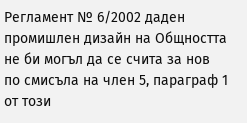Регламент № 6/2002 даден промишлен дизайн на Общността не би могъл да се счита за нов по смисъла на член 5, параграф 1 от този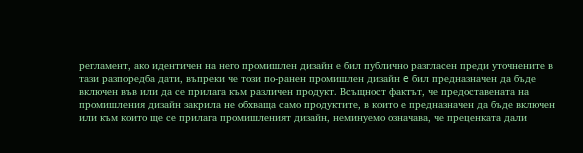регламент, ако идентичен на него промишлен дизайн е бил публично разгласен преди уточнените в тази разпоредба дати, въпреки че този по-ранен промишлен дизайн e бил предназначен да бъде включен във или да се прилага към различен продукт. Всъщност фактът, че предоставената на промишления дизайн закрила не обхваща само продуктите, в които е предназначен да бъде включен или към които ще се прилага промишленият дизайн, неминуемо означава, че преценката дали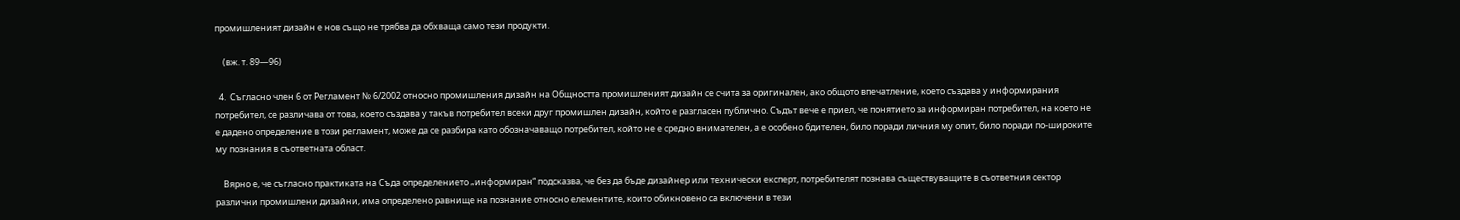промишленият дизайн е нов също не трябва да обхваща само тези продукти.

    (вж. т. 89—96)

  4.  Съгласно член 6 от Регламент № 6/2002 относно промишления дизайн на Общността промишленият дизайн се счита за оригинален, ако общото впечатление, което създава у информирания потребител, се различава от това, което създава у такъв потребител всеки друг промишлен дизайн, който е разгласен публично. Съдът вече е приел, че понятието за информиран потребител, на което не е дадено определение в този регламент, може да се разбира като обозначаващо потребител, който не е средно внимателен, а е особено бдителен, било поради личния му опит, било поради по-широките му познания в съответната област.

    Вярно е, че съгласно практиката на Съда определението „информиран“ подсказва, че без да бъде дизайнер или технически експерт, потребителят познава съществуващите в съответния сектор различни промишлени дизайни, има определено равнище на познание относно елементите, които обикновено са включени в тези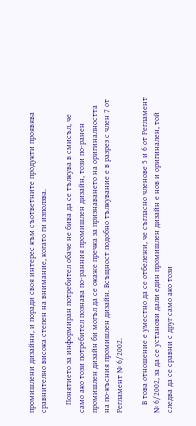промишлени дизайни, и поради своя интерес към съответните продукти проявява сравнително висока степен на внимание, когато ги използва.

    Понятието за информиран потребител обаче не бива да се тълкува в смисъл, че само ако този потребител познава по-ранния промишлен дизайн, този по-ранен промишлен дизайн би могъл да се окаже пречка за признаването на оригиналността на по-късния промишлен дизайн. Всъщност подобно тълкувание е в разрез с член 7 от Регламент № 6/2002.

    В това отношение е уместно да се отбележи, че съгласно членове 5 и 6 от Регламент № 6/2002, за да се установи дали един промишлен дизайн е нов и оригинален, той следва да се сравни с друг само ако този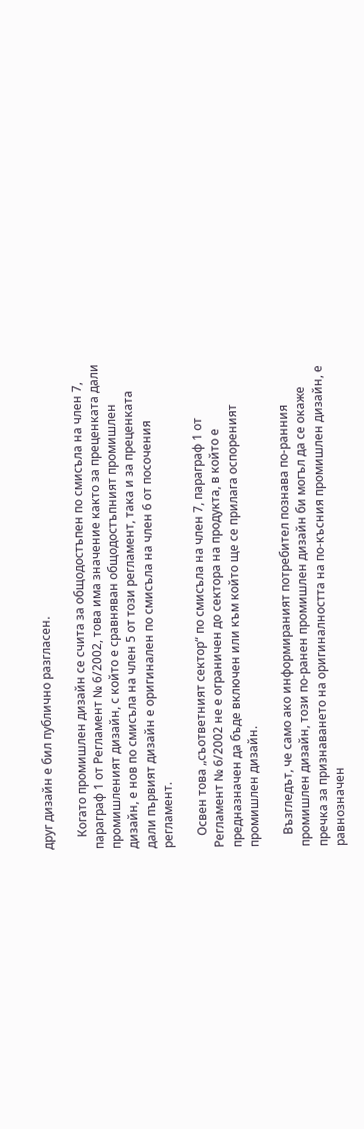друг дизайн е бил публично разгласен.

    Когато промишлен дизайн се счита за общодостъпен по смисъла на член 7, параграф 1 от Регламент № 6/2002, това има значение както за преценката дали промишленият дизайн, с който е сравняван общодостъпният промишлен дизайн, е нов по смисъла на член 5 от този регламент, така и за преценката дали първият дизайн е оригинален по смисъла на член 6 от посочения регламент.

    Освен това „съответният сектор“ по смисъла на член 7, параграф 1 от Регламент № 6/2002 не е ограничен до сектора на продукта, в който е предназначен да бъде включен или към който ще се прилага оспореният промишлен дизайн.

    Възгледът, че само ако информираният потребител познава по-ранния промишлен дизайн, този по-ранен промишлен дизайн би могъл да се окаже пречка за признаването на оригиналността на по-късния промишлен дизайн, е равнозначен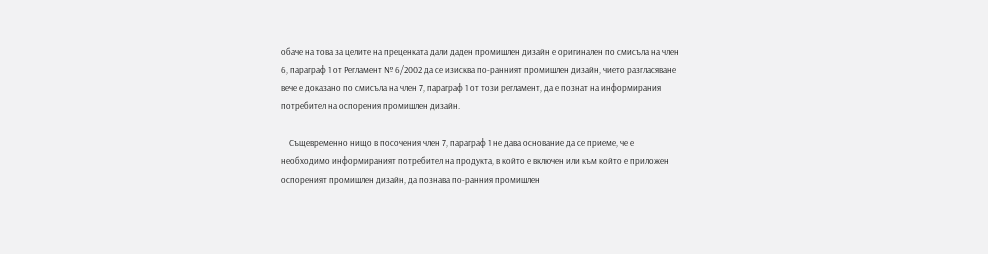обаче на това за целите на преценката дали даден промишлен дизайн е оригинален по смисъла на член 6, параграф 1 от Регламент № 6/2002 да се изисква по-ранният промишлен дизайн, чието разгласяване вече е доказано по смисъла на член 7, параграф 1 от този регламент, да е познат на информирания потребител на оспорения промишлен дизайн.

    Същевременно нищо в посочения член 7, параграф 1 не дава основание да се приеме, че е необходимо информираният потребител на продукта, в който е включен или към който е приложен оспореният промишлен дизайн, да познава по-ранния промишлен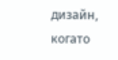дизайн, когато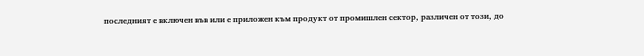последният е включен във или е приложен към продукт от промишлен сектор, различен от този, до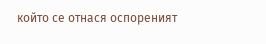който се отнася оспореният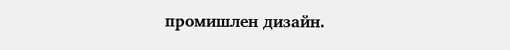промишлен дизайн.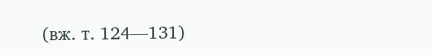(вж. т. 124—131)